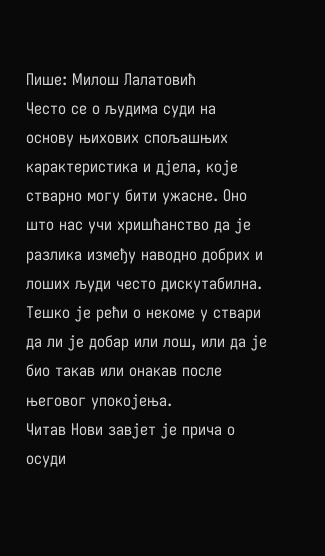Пише: Милош Лалатовић
Често се о људима суди на основу њихових спољашњих карактеристика и дјела, које стварно могу бити ужасне. Оно што нас учи хришћанство да је разлика између наводно добрих и лоших људи често дискутабилна. Тешко је рећи о некоме у ствари да ли је добар или лош, или да је био такав или онакав после његовог упокојења.
Читав Нови завјет је прича о осуди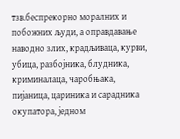тзв.беспрекорно моралних и побожних људи, а оправдавање наводно злих, крадљиваца, курви, убица, разбојника, блудника, криминалаца, чаробњака, пијаница, цариника и сарадника окупатора, једном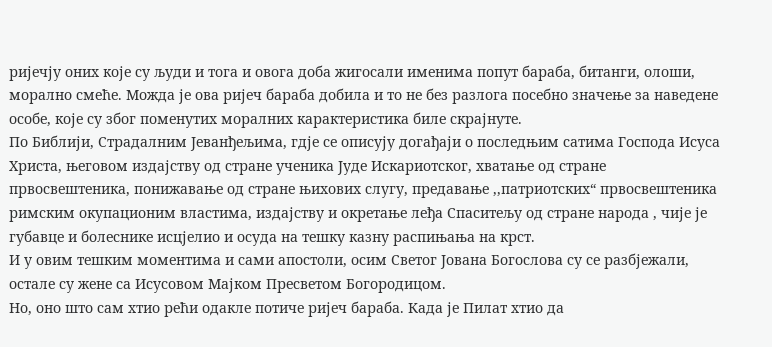ријечју оних које су људи и тога и овога доба жигосали именима попут бараба, битанги, олоши, морално смеће. Можда је ова ријеч бараба добила и то не без разлога посебно значење за наведене особе, које су због поменутих моралних карактеристика биле скрајнуте.
По Библији, Страдалним Јеванђељима, гдје се описују догађаји о последњим сатима Господа Исуса Христа, његовом издајству од стране ученика Јуде Искариотског, хватање од стране првосвештеника, понижавање од стране њихових слугу, предавање ,,патриотских“ првосвештеника римским окупационим властима, издајству и окретање леђа Спаситељу од стране народа , чије је губавце и болеснике исцјелио и осуда на тешку казну распињања на крст.
И у овим тешким моментима и сами апостоли, осим Светог Јована Богослова су се разбјежали, остале су жене са Исусовом Мајком Пресветом Богородицом.
Но, оно што сам хтио рећи одакле потиче ријеч бараба. Када је Пилат хтио да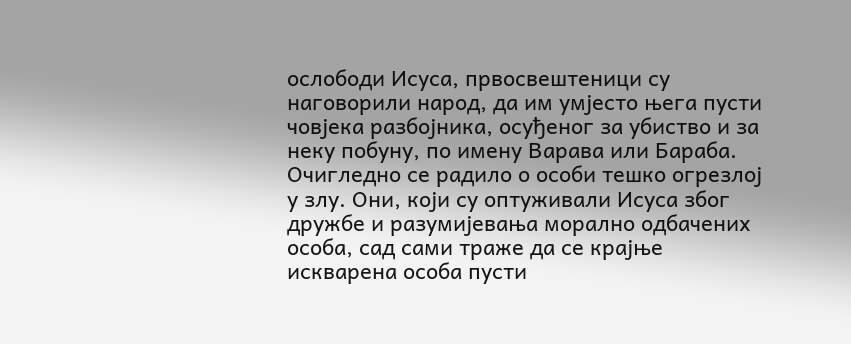ослободи Исуса, првосвештеници су наговорили народ, да им умјесто њега пусти човјека разбојника, осуђеног за убиство и за неку побуну, по имену Варава или Бараба. Очигледно се радило о особи тешко огрезлој у злу. Они, који су оптуживали Исуса због дружбе и разумијевања морално одбачених особа, сад сами траже да се крајње искварена особа пусти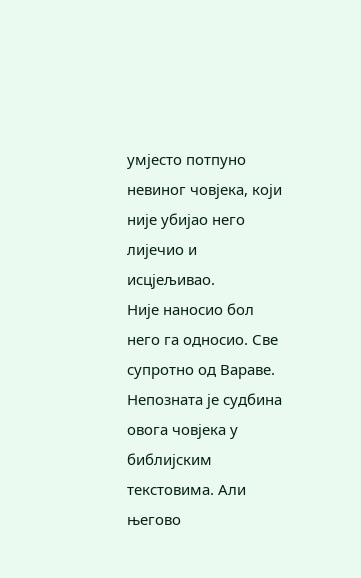умјесто потпуно невиног човјека, који није убијао него лијечио и исцјељивао.
Није наносио бол него га односио. Све супротно од Вараве. Непозната је судбина овога човјека у библијским текстовима. Али његово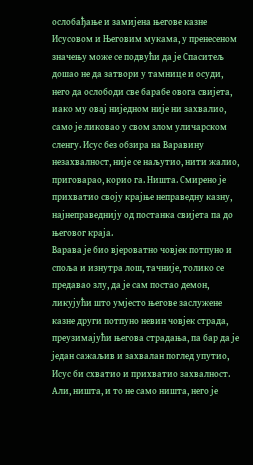ослобађање и замијена његове казне Исусовом и Његовим мукама, у пренесеном значењу може се подвући да је Спаситељ дошао не да затвори у тамнице и осуди, него да ослободи све барабе овога свијета, иако му овај ниједном није ни захвалио, само је ликовао у свом злом уличарском сленгу. Исус без обзира на Варавину незахвалност, није се наљутио, нити жалио, приговарао, корио га. Ништа. Смирено је прихватио своју крајње неправедну казну, најнеправеднију од постанка свијета па до његовог краја.
Варава је био вјероватно човјек потпуно и споља и изнутра лош, тачније, толико се предавао злу, да је сам постао демон, ликујући што умјесто његове заслужене казне други потпуно невин човјек страда, преузимајући његова страдања, па бар да је један сажаљив и захвалан поглед упутио, Исус би схватио и прихватио захвалност. Али, ништа, и то не само ништа, него је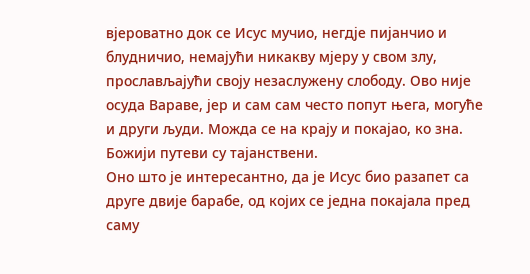вјероватно док се Исус мучио, негдје пијанчио и блудничио, немајући никакву мјеру у свом злу, прослављајући своју незаслужену слободу. Ово није осуда Вараве, јер и сам сам често попут њега, могуће и други људи. Можда се на крају и покајао, ко зна. Божији путеви су тајанствени.
Оно што је интересантно, да је Исус био разапет са друге двије барабе, од којих се једна покајала пред саму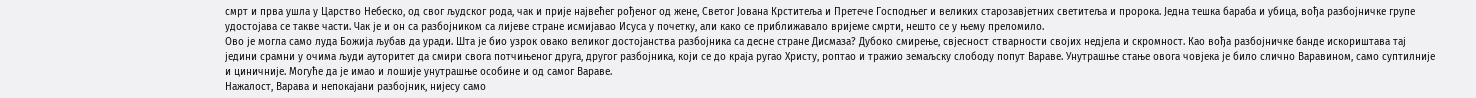смрт и прва ушла у Царство Небеско, од свог људског рода, чак и прије највећег рођеног од жене, Светог Јована Крститеља и Претече Господњег и великих старозавјетних светитеља и пророка. Једна тешка бараба и убица, вођа разбојничке групе удостојава се такве части. Чак је и он са разбојником са лијеве стране исмијавао Исуса у почетку, али како се приближавало вријеме смрти, нешто се у њему преломило.
Ово је могла само луда Божија љубав да уради. Шта је био узрок овако великог достојанства разбојника са десне стране Дисмаза? Дубоко смирење, свјесност стварности својих недјела и скромност. Као вођа разбојничке банде искориштава тај једини срамни у очима људи ауторитет да смири свога потчињеног друга, другог разбојника, који се до краја ругао Христу, роптао и тражио земаљску слободу попут Вараве. Унутрашње стање овога човјека је било слично Варавином, само суптилније и циничније. Могуће да је имао и лошије унутрашње особине и од самог Вараве.
Нажалост, Варава и непокајани разбојник, нијесу само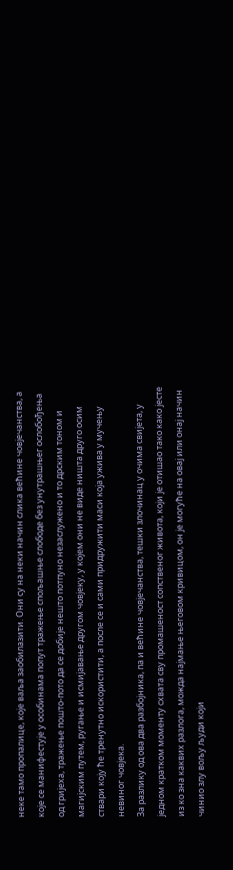неке тамо пропалице, које ваља заобилазити. Они су на неки начин слика већине човјечанства, а које се манифестује у особинама попут тражење спољашње слободе без унутрашњег ослобођења од гријеха, тражење пошто-пото да се добије нешто потпуно незаслужено и то дрским тоном и магијским путем, ругање и исмијавање другом човјеку, у којем они не виде ништа друго осим ствари коју ће тренутно искористити, а после се и сами придружити маси која ужива у мучењу невиног човјека.
За разлику од ова два разбојника, па и већине човјечанства, тешки злочинац у очима свијета, у једном кратком моменту схвата сву промашеност сопственог живота, који је отишао тако како јесте из ко зна каквих разлога, можда најмање његовом кривицом, он је могуће на овај или онај начин чинио злу вољу људи који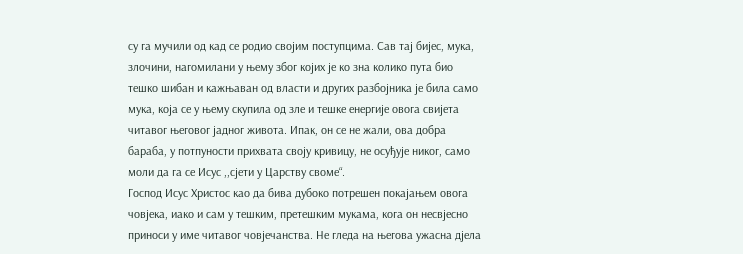су га мучили од кад се родио својим поступцима. Сав тај бијес, мука, злочини, нагомилани у њему због којих је ко зна колико пута био тешко шибан и кажњаван од власти и других разбојника је била само мука, која се у њему скупила од зле и тешке енергије овога свијета читавог његовог јадног живота. Ипак, он се не жали, ова добра бараба, у потпуности прихвата своју кривицу, не осуђује никог, само моли да га се Исус ,,сјети у Царству своме“.
Господ Исус Христос као да бива дубоко потрешен покајањем овога човјека, иако и сам у тешким, претешким мукама, кога он несвјесно приноси у име читавог човјечанства. Не гледа на његова ужасна дјела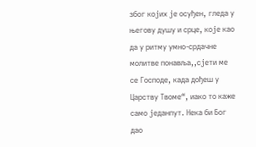због којих је осуђен, гледа у његову душу и срце, које као да у ритму умно-срдачне молитве понавља,,сјети ме се Господе, када дођеш у Царству Твоме“, иако то каже само једанпут. Нека би Бог дао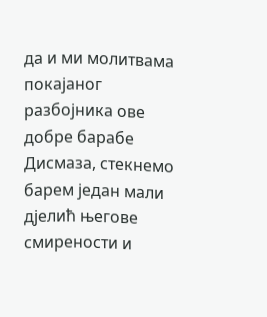да и ми молитвама покајаног разбојника ове добре барабе Дисмаза, стекнемо барем један мали дјелић његове смирености и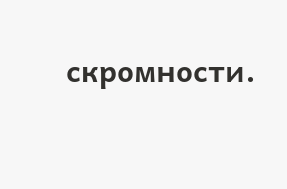скромности.